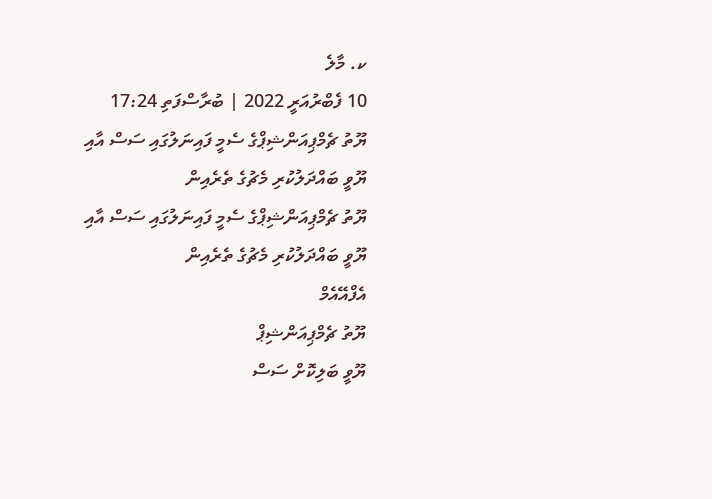ކ. މާލެ
10 ފެބްރުއަރީ 2022 | ބުރާސްފަތި 17:24
ޔޫތު ޗެމްޕިއަންޝިޕްގެ ސެމީ ފައިނަލުގައި ސަސް އާއި ޔޫވީ ބައްދަލުކުރި މެޗުގެ ތެރެއިން
ޔޫތު ޗެމްޕިއަންޝިޕްގެ ސެމީ ފައިނަލުގައި ސަސް އާއި ޔޫވީ ބައްދަލުކުރި މެޗުގެ ތެރެއިން
އެފްއޭއެމް
ޔޫތު ޗެމްޕިއަންޝިޕް
ޔޫވީ ބަލިކޮށް ސަސް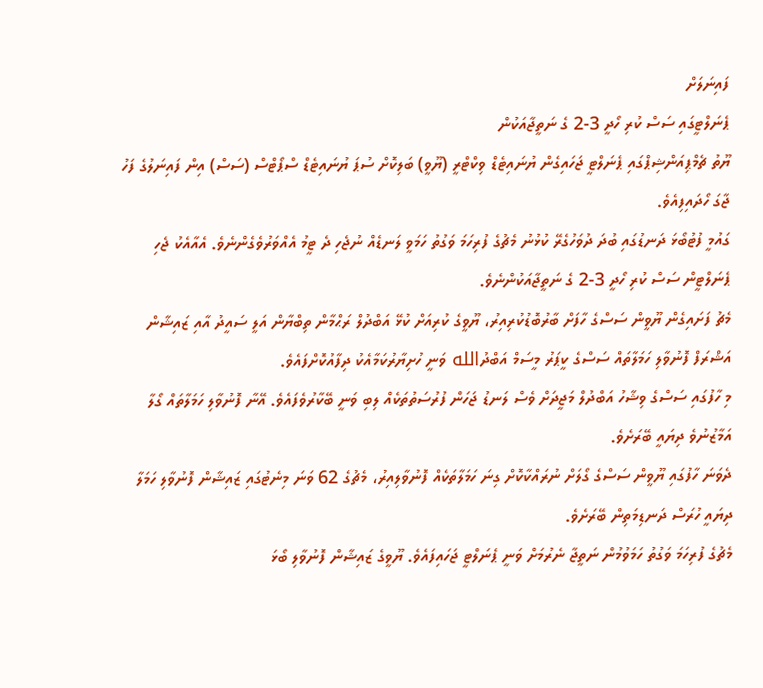ފައިނަލަށް
ޕެނަލްޓީގައި ސަސް ކުރި ހޯދީ 3-2 ގެ ނަތީޖާއަކުން
ޔޫތު ޗެމްޕިއަންޝިޕްގައި ޕެނަލްޓީ ޖަހައިގެން ޔުނައިޓެޑް ވިކްޓްރީ (ޔޫވީ) ބަލިކޮށް ސުޕަ ޔުނައިޓެޑް ސްޕޯޓްސް (ސަސް) އިން ފައިނަލުގެ ފަހު ޖާގަ ހޯދައިފިއެވެ.
ގައުމީ ފުޓުބޯޅަ ދަނޑުގައި ބުދަ ދުވަހުގެރޭ ކުޅުނު މެޗުގެ ފުރިހަމަ ވަގުތު ހަމަވީ ލަނޑެއް ނުޖެހި ދެ ޓީމު އެއްވަރުވެގެންނެވެ. އެއާއެކު ޖެހި ޕެނަލްޓީން ސަސް ކުރި ހޯދީ 3-2 ގެ ނަތީޖާއަކުންނެވެ.
މެޗު ފަށައިގެން ޔޫވީން ސަސްގެ ހާފަށް ބާރުބޮޑުކުރިއިރު، ޔޫވީގެ ކުރިއަށް ކުޅޭ އަބްދުލް ރަޙްމާން ތިބްޔާން އަލީ ސައީދު އާއި ޒައިޝާން އަޝްރަފް ފޮނުވާލި ހަމަލާތައް ސަސްގެ ކީޕަރު މީސަމް އަބްދުالله ވަނީ ހުށިޔާރުކަމާއެކު ދިފާއުކޮށްފައެވެ.
މި ހާފުގައި ސަސްގެ ވިޝާހު އަބްދުލް މަޖީދަށް ވެސް ލަނޑު ޖަހަން ފުރުސަތުތަކެއް ލިބި ވަނީ ބޭކާރުވެފައެވެ. އޭނާ ފޮނުވާލި ހަމަލާތައް ގޯލާ އަމާޒުނުވެ ދިޔައީ ބޭރަށެވެ.
ދެވަނަ ހާފުގައި ޔޫވީން ސަސްގެ ގޯލަށް ނުރައްކާކޮށް ގިނަ ހަމަލާތަކެއް ފޮނުވާލިއިރު، މެޗުގެ 62 ވަނަ މިނެޓުގައި ޒައިޝާން ފޮނުވާލި ހަމަލާ ދިޔައީ ހުރަސް ދަނޑިމަތިން ބޭރަށެވެ.
މެޗުގެ ފުރިހަމަ ވަގުތު ހަމަވުމުން ނަތީޖާ ނެރުމަށް ވަނީ ޕެނަލްޓީ ޖަހައިފައެވެ. ޔޫވީގެ ޒައިޝާން ފޮނުވާލި ބޯޅަ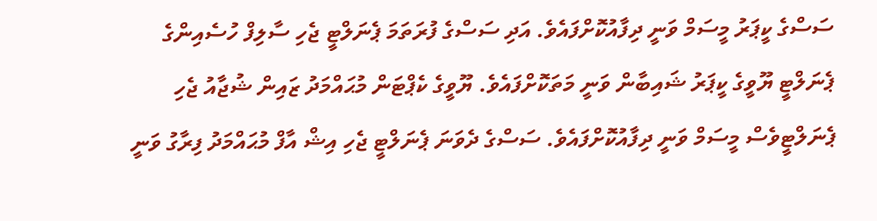ސަސްގެ ކީޕަރު މީސަމް ވަނީ ދިފާއުކޮށްފައެވެ. އަދި ސަސްގެ ފުރަތަމަ ޕެނަލްޓީ ޖެހި ސާލިފް ހުސެއިންގެ ޕެނަލްޓީ ޔޫވީގެ ކީޕަރު ޝައިބާން ވަނީ މަތަކޮށްފައެވެ. ޔޫވީގެ ކެޕްޓަން މުޙައްމަދު ޒައިން ޝުޖާއު ޖެހި ޕެނަލްޓީވެސް މީސަމް ވަނީ ދިފާއުކޮށްފައެވެ. ސަސްގެ ދެވަނަ ޕެނަލްޓީ ޖެހި އިޝް އާފް މުޙައްމަދު ފިރާގު ވަނީ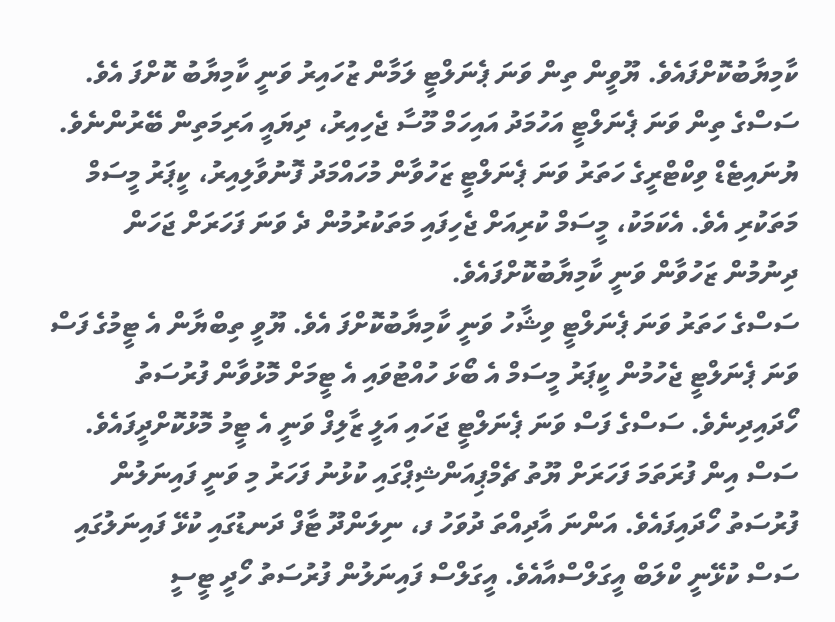ކާމިޔާބުކޮށްފައެވެ. ޔޫވީން ތިން ވަނަ ޕެނަލްޓީ ލަމާން ޒުހައިރު ވަނީ ކާމިޔާބު ކޮށްފަ އެވެ. ސަސްގެ ތިން ވަނަ ޕެނަލްޓީ އަހުމަދު އައިހަމް މޫސާ ޖެހިއިރު، ދިޔައީ އަރިމަތިން ބޭރުންނެވެ.
ޔުނައިޓެޑް ވިކްޓްރީގެ ހަތަރު ވަނަ ޕެނަލްޓީ ޒަހުވާން މުހައްމަދު ފޮނުވާލިއިރު، ކީޕަރު މީސަމް މަތަކުރި އެވެ. އެކަމަކު، މީސަމް ކުރިއަށް ޖެހިފައި މަތަކުރުމުން ދެ ވަނަ ފަހަރަށް ޖަހަން ދިނުމުން ޒަހުވާން ވަނީ ކާމިޔާބުކޮށްފައެވެ.
ސަސްގެ ހަތަރު ވަނަ ޕެނަލްޓީ ވިޝާހު ވަނީ ކާމިޔާބުކޮށްފަ އެވެ. ޔޫވީ ތިބްޔާން އެ ޓީމުގެ ފަސް ވަނަ ޕެނަލްޓީ ޖެހުމުން ކީޕަރު މީސަމް އެ ބޯޅަ ހުއްޓުވައި އެ ޓީމަށް މޮޅުވާން ފުރުސަތު ހޯދައިދިނެވެ. ސަސްގެ ފަސް ވަނަ ޕެނަލްޓީ ޖަހައި އަލީ ޒާލިފް ވަނީ އެ ޓީމު މޮޅުކޮށްދީފައެވެ.
ސަސް އިން ފުރަތަމަ ފަހަރަށް ޔޫތު ޗެމްޕިއަންޝިޕްގައި ކުޅުނު ފަހަރު މި ވަނީ ފައިނަލުން ފުރުސަތު ހޯދައިފައެވެ. އަންނަ އާދިއްތަ ދުވަހު ފ، ނިލަންދޫ ޓާފް ދަނޑުގައި ކުޅޭ ފައިނަލުގައި ސަސް ކުޅޭނީ ކްލަބް އީގަލްސްއާއެވެ. އީގަލްސް ފައިނަލުން ފުރުސަތު ހޯދީ ޓީސީ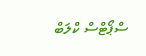ސްޕޯޓްސް ކްލަބް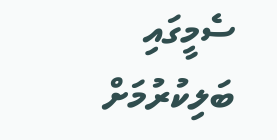ސެމީގައި ބަލިކުރުމަށް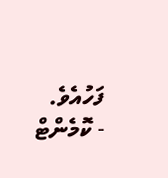ފަހުއެވެ.
- ކޮމެންޓް